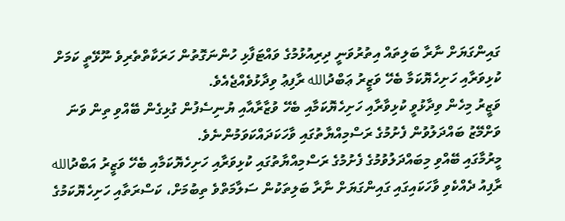ގައިންގަޔަށް ނާރާ ބަލިތައް އިތުރުވަނީ ދިރިއުޅުމުގެ ވައްޓަފާޅި ހުންނަގޮތުން ހަރަކާތްތެރިވެ ނޫޅޭތީ ކަމަށް ކުޅިވަރާއި ހަށިހެޔޮކަމާ ބެހޭ ވަޒީރު ޢަބްދުالله ރާފިޢު ވިދާޅުވެއްޖެއެވެ.
ވަޒީރު މިހެން ވިދާޅުވީ ކުޅިވާރާއި ހަށިހެޔޮކަމާއި ބެހޭ ވުޒާރާއާއި ޔުނިސެފުން ގުޅިގެން ބޭއްވި ތިން ވަނަ ވަށްމޭޒު ބައްދަލުވުން ފެށުމުގެ ރަސްމިއްޔާތުގައި ވާހަކަދައްކަވަމުންނެވެ.
މީރުމާގައި ބޭއްވި މިބައްދަލުވުމުގެ ފެށުމުގެ ރަސްމިއްޔާތުގައި ކުޅިވަރާއި ހަށިހެޔޮކަމާއި ބެހޭ ވަޒީރު އަބްދުالله ރާފިއު ދެއްކެވި ވާހަކައިގައި ގައިންގަޔަށް ނާރާ ބަލިތަކުން ސަލާމަތްވެ ތިބުމަށް، ކަސްރަތާއި ހަށިހެޔޮކަމުގެ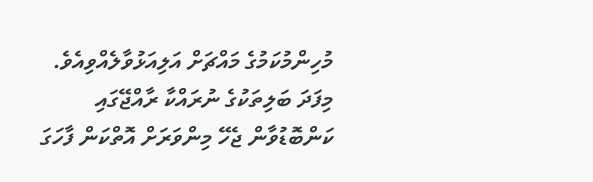މުހިންމުކަމުގެ މައްޗަށް އަލިއަޅުވާލެއްވިއެވެ.
މިފަދަ ބަލިތަކުގެ ނުރައްކާ ރާއްޖޭގައި ކަންބޮޑުވާން ޖެހޭ މިންވަރަށް އޮތްކަން ފާހަގަ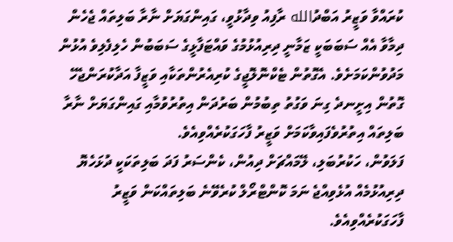ކުރައްވާ ވަޒީރު އަބްދުالله ރާފިއު ވިދާޅުވީ، ގައިންގަޔަށް ނާރާ ބަލިތައް ޖެހެން ދިމާވާ އެއް ސަބަބަކީ ޒަމާނީ ދިރިއުޅުމުގެ ވައްޓަފާޅީގެ ސަބަބުން ހެލިފެލިވެ އުޅުން މަދުވުންކަމަށެވެ. އެގޮތުން ޓެކްނޮލޮޖީގެ ކުރިއެރުންތަކާއި ވަޒީފާ އަދާކުރަންޖެހޭ ގޮތުން އިށީނދެ ގިނަ ވަގުތު ތިބުމުން ބަރުދަން އިތުރުވުމާއި ގައިންގަޔަށް ނާރާ ބަލިތައް އިތުރުވެފައިވާކަމަށް ވަޒީރު ފާހަގަކުރެއްވިއެވެ.
ފަލަވުން، ހަކުރުބަލި، ލޭމައްޗަށް ދިއުން، ކެންސަރު ފަދަ ބަލިތަކަކީ ދުޅަހެޔޮ ދިރިއުޅުމެއް އުޅެވިއްޖެ ނަމަ ކޮންޓްރޯލް ކުރެވޭނެ ބަލިތައްކަން ވަޒީރު ފާހަގަކުރެއްވިއެވެ.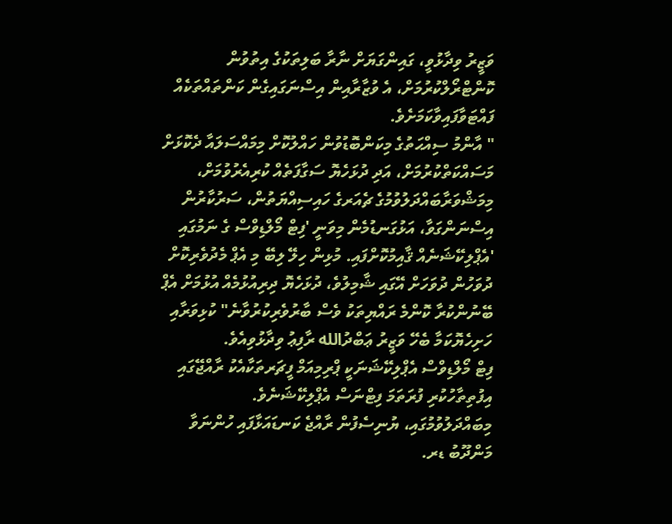ވަޒީރު ވިދާޅުވީ، ގައިންގަޔަށް ނާރާ ބަލިތަކުގެ އިތުވުން ކޮންޓްރޯލްކުރުމަށް، އެ ވުޒާރާއިން އިސްނަގައިގެން ކަންތައްތަކެއް ފައްޓަވާފައިވާކަމަށެވެ.
" އާންމު ސިއްޙަތުގެ މިކަންބޮޑުވުން ހައްލުކޮށް މިމައްސަލައާ ދެކޮޅަށް މަސައްކަތްކުރުމަށް، އަދި ދުޅަހެޔޮ ސަގާފަތެއް ކުރިއެރުވުމަށް، މިމަޝްވަރާބައްދަލުވުމުގެ ޗެއަރގެ ހައިސިއްޔަތުން، ސަރުކާރުން އިސްނަންގަވާ، އަޅުގަނޑުމެން މިވަނީ 'ފިޓް މޯލްޑިވްސް ގެ ނަމުގައި 'އެޕްލިކޭޝަނެއް ޤާއިމުކޮށްފައި. މުޅިން ހިލޭ ލިބޭ މި އެޕް މެދުވެރިކޮށް ދުވަހުން ދުވަހަށް އޭގައި ޝާމިލުވެ، ދުޅަހެޔޮ ދިރިއުޅުމެއް އުޅުމަށް އެޕް ބޭނުންކުރާ ކޮންމެ ރައްޔިތަކު ވެސް ބާރުވެރިކުރުވާނެ" ކުޅިވަރާއި ހަށިހެޔޮކަމާ ބެހޭ ވަޒީރު ޢަބްދުالله ރާފިޢު ވިދާޅުވިއެވެ.
ފިޓް މޯލްޑިވްސް އެޕްލިކޭޝަނަކީ ޕްރިމިއަމް ފީޗަރތަކާއެކު ރާއްޖޭގައި އިފުތިތާހުކުރި ފުރަތަމަ ފިޓްނަސް އެޕްލިކޭޝަނެވެ.
މިބައްދަލުވުމުގައި، ޔުނިސެފުން ރާއްޖެ ކަނޑައަޅާފައި ހުންނަވާ މަންދޫބު ޑރ.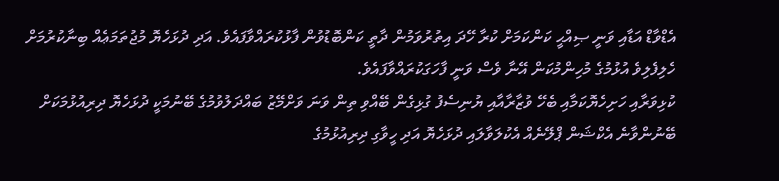އެޑްވާޑް އަޑާއި ވަނީ ޞިއްޙީ ކަންކަމަށް ކުރާ ހޭދަ އިތުރުވަމުން ދާތީ ކަންބޮޑުވުން ފާޅުކުރައްވާފައެވެ. އަދި ދުޅަހެޔޮ މުޖުތަމަޢެއް ބިނާކުރުމަށް ހެލިފެލިވެ އުޅުމުގެ މުހިންމުކަން އޭނާ ވެސް ވަނީ ފާހަގަކުރައްވާފައެވެ.
ކުޅިވަރާއި ހަށިހެޔޮކަމާއި ބެހޭ ވުޒާރާއާއި ޔުނިސެފު ގުޅިގެން ބޭއްވި ތިން ވަނަ ވަށްމޭޒު ބައްދަލުވުމުގެ ބޭނުމަކީ ދުޅަހެޔޮ ދިރިއުޅުމަކަށް ބޭނުންވާނެ އެކްޝަން ޕްލޭނެއް އެކުލަވާލައި ދުޅަހެޔޮ އަދި ހީވާގި ދިރިއުޅުމުގެ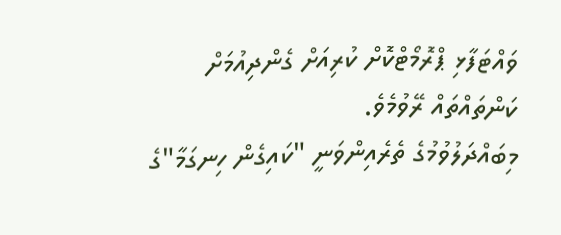ވައްޓަފާޅި ޕްރޮމޯޓްކޮށް ކުރިއަށް ގެންދިއުމަށް ކަންތައްތައް ރޭވުމެވެ.
މިބައްދަލުވުމުގެ ތެރެއިންވަނީ "ކައިގެން ހިނގަމާ"ގެ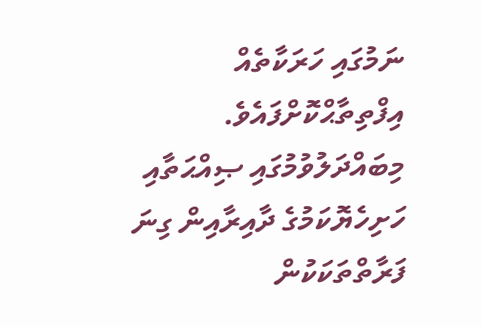ނަމުގައި ހަރަކާތެއް އިފްތިތާޙްކޮށްފައެވެ.
މިބައްދަލުވުމުގައި ޞިއްޙަތާއި ހަށިހެޔޮކަމުގެ ދާއިރާއިން ގިނަ ފަރާތްތަކަކުން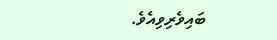ބައިވެރިވިއެވެ.